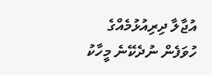އުޖާލާ ދިރިއުޅުމެއްގެ ހުވަފެން ނުދެކޭނެ މީހާކު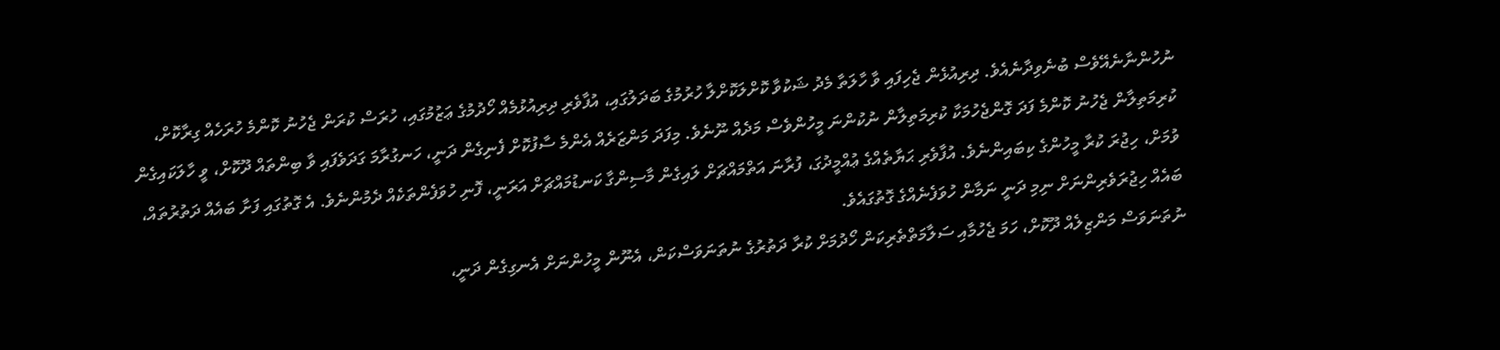ނުހުންނާނެއޭވެސް ބުނެވިދާނެއެވެ. ދިރިއުޅެން ޖެހިފައި ވާ ހާލަތާ މެދު ޝަކުވާ ކޮށްލަކޮށްލާ ހުރުމުގެ ބަދަލުގައި، އުފާވެރި ދިރިއުޅުމެއް ހޯދުމުގެ ޢަޒުމުގައި، ހުރަސް ކުރަން ޖެހުނު ކޮންމެ ހުރަހެއް ގިރާކޮށް، ކުރިމަތިލާން ޖެހުނު ކޮންމެ ފަދަ ގޮންޖެހުމަކާ ކުރިމަތިލާން ނުކުންނަ މީހުންވެސް މަދެއް ނޫނެވެ. މިފަދަ މަންޒަރެއް އެންމެ ސާފުކޮށް ފެނިގެން ދަނީ، ހަނގުރާމަ ގަދަވެފައި ވާ ބިންތައް ދޫކޮށް، ވީ ހާލަކައިގެން ވުމަށް، ހިޖުރަ ކުރާ މީހުންގެ ކިބައިންނެވެ. އުފާވެރި ޙަޔާތެއްގެ ޢުއްމީދުގަ، ފުރާނަ އަތްމައްޗަށް ލައިގެން މާސިންގާ ކަނޑުމައްޗަށް އަރަނީ، ފޮނި ހުވަފެންތަކެއް ދެމުންނެވެ. އެ ގޮތުގައި ފަށާ ބައެއް ދަތުރުތައް، ބައެއް ހިޖުރަވެރިންނަށް ނިމި ދަނީ ނަމާން ހުވަފެނެއްގެ ގޮތުގައެވެ.
ނުތަނަވަސް މަންޒިލެއް ދޫކޮށް، ހަމަ ޖެހުމާއި ސަލާމަތްތެރިކަން ހޯދުމަށް ކުރާ ދަތުރުގެ ނުތަނަވަސްކަން، އެނޫން މީހުންނަށް އެނގިގެން ދަނީ،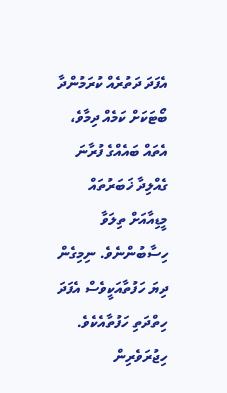އެފަދަ ދަތުރެއް ކުރަމުންދާ ބޯޓަކަށް ކަމެއް ދިމާވެ، އެތައް ބައެއްގެ ފުރާނަ ގެއްލިދާ ޚަބަރުތައް މީޑިއާއަށް ތިލަވާ ހިސާބުންނެވެ. ނިމިގެން ދިޔަ ހަފުތާއަކީވެސް އެފަދަ ހިތްދަތި ހަފުތާއެކެވެ. ހިޖުރަވެރިން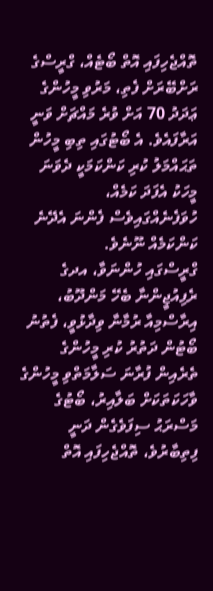ތޮއްޖެހިފައި އޮތް ބޯޓެއް، ގްރީސްގެ ރަށްބޭރަށް ފެތި، މަރުވި މީހުންގެ ޢަދަދު 70 އަށް ވުރެ މައްޗަށް ވަނީ އަރާފައެވެ. އެ ބޯޓުގައި ތިބި މީހުން ތަޙައްމަލު ކުރި ކަންކަމަކީ ދެވަނަ މީހަކު އެފަދަ ކަމެއް، ހުވަފެނެއްގައިވެސް ފެންނަ އެދޭނެ ކަންކަމެއް ނޫނެވެ.
ގްރީސްގައި ހުންނަވާ، އދގެ ރެފިއުޖީންނާ ބެހޭ މަންދޫބު، އިރާސްމިއާ ރުމާނާ ވިދާޅުވީ، ފެތުނު ބޯޓުން ދަތުރު ކުރި މީހުންގެ ތެރެއިން ފުރާނަ ސަލާމަތްވި މީހުންގެ ވާހަކަތަކަށް ބަލާއިރު، ބޯޓުގެ މަސްރަޙު ސިފަވެގެން ދަނީ ފިތިބާރުވެ، ތޮއްޖެހިފައި އޮތް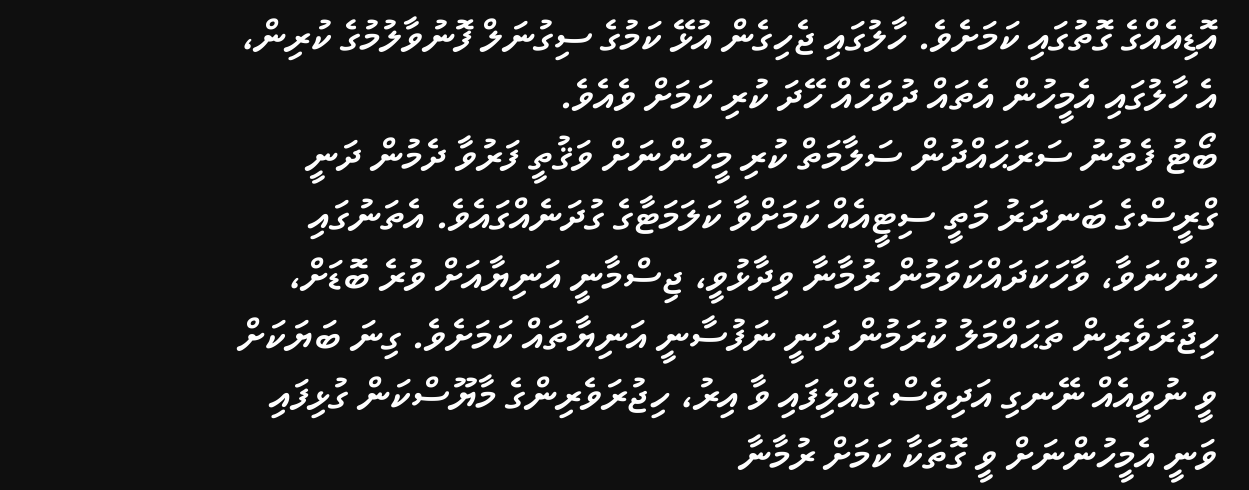އޮޑިއެއްގެ ގޮތުގައި ކަމަށެވެ. ހާލުގައި ޖެހިގެން އުޅޭ ކަމުގެ ސިގުނަލް ފޮނުވާލުމުގެ ކުރިން، އެ ހާލުގައި އެމީހުން އެތައް ދުވަހެއް ހޭދަ ކުރި ކަމަށް ވެއެވެ.
ބޯޓު ފެތުނު ސަރަޙައްދުން ސަލާމަތް ކުރި މީހުންނަށް ވަޤުތީ ފަރުވާ ދެމުން ދަނީ ގްރީސްގެ ބަނދަރު މަތީ ސިޓީއެއް ކަމަށްވާ ކަލަމަޓާގެ ގުދަނެއްގައެވެ. އެތަނުގައި ހުންނަވާ، ވާހަކަދައްކަވަމުން ރުމާނާ ވިދާޅުވީ، ޖިސްމާނީ އަނިޔާއަށް ވުރެ ބޮޑަށް، ހިޖުރަވެރިން ތަޙައްމަލު ކުރަމުން ދަނީ ނަފުސާނީ އަނިޔާތައް ކަމަށެވެ. ގިނަ ބަޔަކަށް ވީ ނުވީއެއް ނޭނގި އަދިވެސް ގެއްލިފައި ވާ އިރު، ހިޖުރަވެރިންގެ މާޔޫސްކަން ގުޅިފައި ވަނީ އެމީހުންނަށް ވީ ގޮތަކާ ކަމަށް ރުމާނާ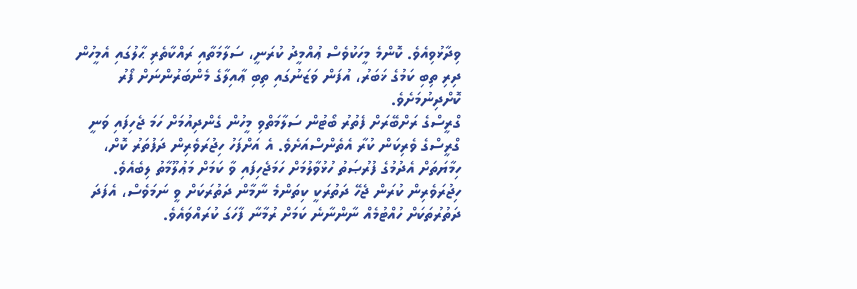ވިދާޅުވިއެވެ. ކޮންމެ މީހަކުވެސް ޢުއްމީދު ކުރަނީ، ސަލާމަތާއި ރައްކާތެރި ޙާލުގައި އެމީހުން ދިރި ތިބި ކަމުގެ ޚަބަރު، އުފަން ވަޒަނުގައި ތިބި ޢާއިލާގެ މެންބަރުންނަށް ފޯރު ކޮށްދިނުމަށެވެ.
ގްރީސްގެ ރަށްބޭރަށް ފެތުރު ބޯޓުން ސަލާމަތްވި މީހުން ގެންދިއުމަށް ހަމަ ޖެހިފައި ވަނީ ގްރީސްގެ ވެރިކަން ކުރާ އެތެންސްއަށެވެ. އެ އަށްފަހު ހިޖުރަވެރިން ދަފުތަރު ކޮށް، ހިމާޔަތަށް އެދުމުގެ ފުރުޞަތު ހުޅުވާލުމަށް ހަމަޖެހިފައި ވާ ކަމަށް މަޢުލޫމާތު ލިބެއެވެ.
ހިޖުރަވެރިން ކުރަން ޖެހޭ ދަތުރަކީ ކިތަންމެ ނާމާން ދަތުރަކަށް ވީ ނަމަވެސް، އެފަދަ ދަތުރުތަކަށް ހުއްޓުމެއް ނާންނާނެ ކަމަށް ރުމާނާ ފާހަގަ ކުރައްވައެވެ.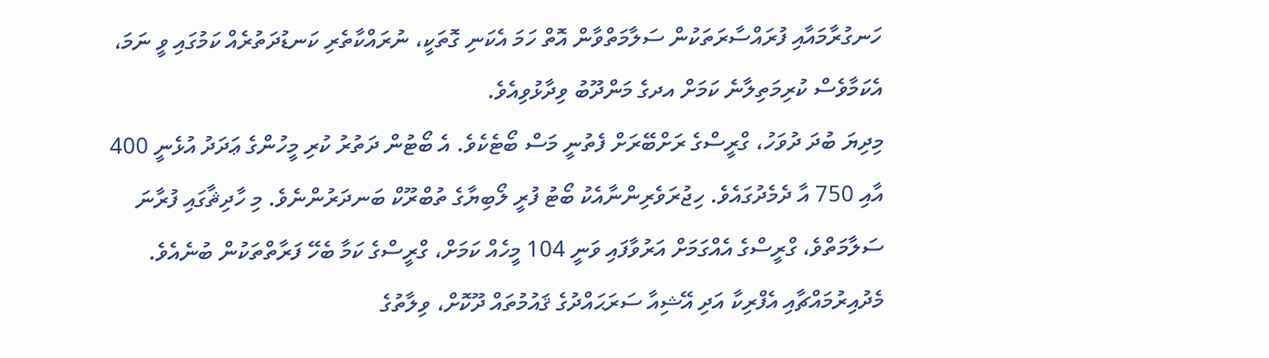ހަނގުރާމައާއި ފުރައްސާރަތަކުން ސަލާމަތްވާން އޮތް ހަމަ އެކަނި ގޮތަކީ، ނުރައްކާތެރި ކަނޑުދަތުރެއް ކަމުގައި ވީ ނަމަ، އެކަމާވެސް ކުރިމަތިލާނެ ކަމަށް އދގެ މަންދޫބު ވިދާޅުވިއެވެ.
މިދިޔަ ބުދަ ދުވަހު، ގްރީސްގެ ރަށްބޭރަށް ފެތުނީ މަސް ބޯޓެކެވެ. އެ ބޯޓުން ދަތުރު ކުރި މީހުންގެ ޢަދަދު އުޅެނީ 400 އާއި 750 އާ ދެމެދުގައެވެ. ހިޖުރަވެރިންނާއެކު ބޯޓު ފުރީ ލޯބިޔާގެ ތުބްރޫކް ބަނދަރުންނެވެ. މި ހާދިޘާގައި ފުރާނަ ސަލާމަތްވެ، ގްރީސްގެ އެއްގަމަށް އަރުވާފައި ވަނީ 104 މީހެއް ކަމަށް، ގްރީސްގެ ކަމާ ބެހޭ ފަރާތްތަކުން ބުނެއެވެ.
މެދުއިރުމައްޗާއި އެފްރިކާ އަދި އޭޝިއާ ސަރަޙައްދުގެ ޤައުމުތައް ދޫކޮށް، ވިލާތުގެ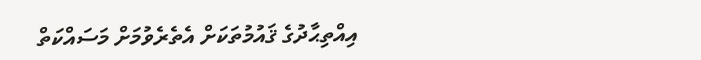އިއްތިޙާދުގެ ޤައުމުތަކަށް އެތެރެވުމަށް މަސައްކަތް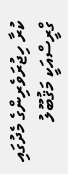ކުރާ ހިޖުރަވެރިންގެ މެދުގައި ގްރީސްއަކީ މަޤުބޫލު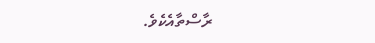ރާސްތާއެކެވެ.